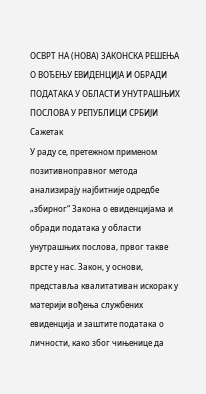ОСВРТ НА (НОВА) ЗАКОНСКА РЕШЕЊА О ВОЂЕЊУ ЕВИДЕНЦИЈА И ОБРАДИ ПОДАТАКА У ОБЛАСТИ УНУТРАШЊИХ ПОСЛОВА У РЕПУБЛИЦИ СРБИЈИ
Сажетак
У раду се, претежном применом позитивноправног метода анализирају најбитније одредбе „збирног“ Закона о евиденцијама и обради података у области унутрашњих послова, првог такве врсте у нас. Закон, у основи, представља квалитативан искорак у материји вођења службених евиденција и заштите података о личности, како због чињенице да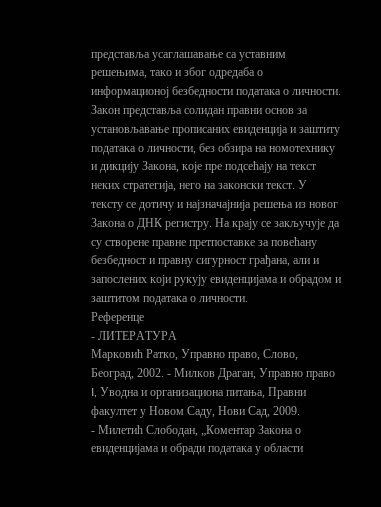представља усаглашавање са уставним решењима, тако и због одредаба о информационој безбедности података о личности. Закон представља солидан правни основ за установљавање прописаних евиденција и заштиту података о личности, без обзира на номотехнику и дикцију Закона, које пре подсећају на текст неких стратегија, него на законски текст. У тексту се дотичу и најзначајнија решења из новог Закона о ДНК регистру. На крају се закључује да су створене правне претпоставке за повећану безбедност и правну сигурност грађана, али и запослених који рукују евиденцијама и обрадом и заштитом података о личности.
Референце
- ЛИТЕРАТУРА
Марковић Ратко, Управно право, Слово, Београд, 2002. - Милков Драган, Управно право I, Уводна и организациона питања, Правни факултет у Новом Саду, Нови Сад, 2009.
- Милетић Слободан, „Коментар Закона о евиденцијама и обради података у области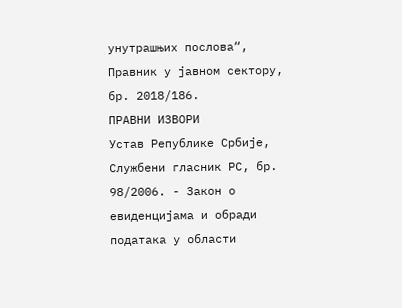унутрашњих послова“, Правник у јавном сектору, бр. 2018/186.
ПРАВНИ ИЗВОРИ
Устав Републике Србије, Службени гласник РС, бр. 98/2006. - Закон о евиденцијама и обради података у области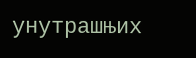унутрашњих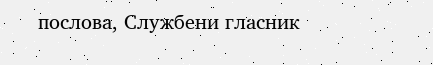послова, Службени гласник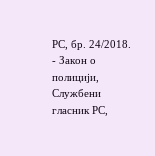РС, бр. 24/2018.
- Закон о полицији, Службени гласник РС,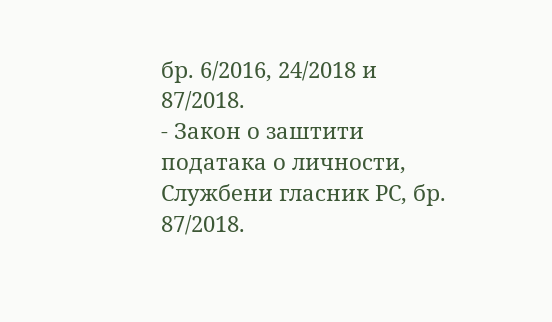бр. 6/2016, 24/2018 и 87/2018.
- Закон о заштити података о личности, Службени гласник РС, бр. 87/2018.